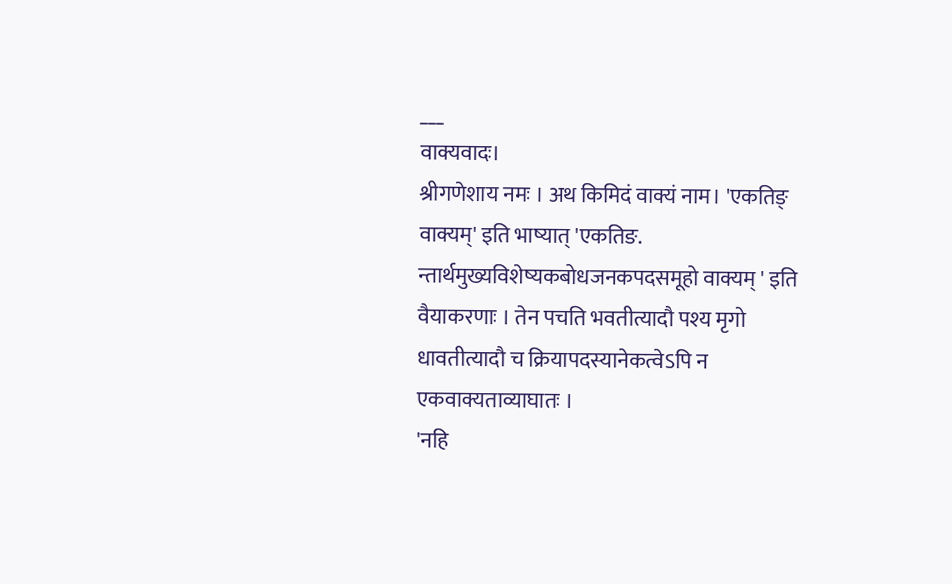___
वाक्यवादः।
श्रीगणेशाय नमः । अथ किमिदं वाक्यं नाम। 'एकतिङ् वाक्यम्' इति भाष्यात् 'एकतिङ. न्तार्थमुख्यविशेष्यकबोधजनकपदसमूहो वाक्यम् ' इति वैयाकरणाः । तेन पचति भवतीत्यादौ पश्य मृगो धावतीत्यादौ च क्रियापदस्यानेकत्वेऽपि न एकवाक्यताव्याघातः ।
'नहि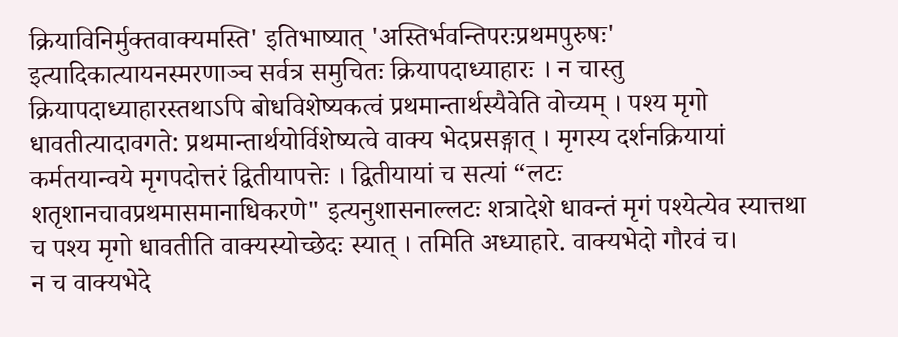क्रियाविनिर्मुक्तवाक्यमस्ति' इतिभाष्यात् 'अस्तिर्भवन्तिपरःप्रथमपुरुषः' इत्यादिकात्यायनस्मरणाञ्च सर्वत्र समुचितः क्रियापदाध्याहारः । न चास्तु क्रियापदाध्याहारस्तथाऽपि बोधविशेष्यकत्वं प्रथमान्तार्थस्यैवेति वोच्यम् । पश्य मृगो धावतीत्यादावगते: प्रथमान्तार्थयोर्विशेष्यत्वे वाक्य भेदप्रसङ्गात् । मृगस्य दर्शनक्रियायां कर्मतयान्वये मृगपदोत्तरं द्वितीयापत्तेः । द्वितीयायां च सत्यां “लटः शतृशानचावप्रथमासमानाधिकरणे" इत्यनुशासनाल्लटः शत्रादेशे धावन्तं मृगं पश्येत्येव स्यात्तथा च पश्य मृगो धावतीति वाक्यस्योच्छेदः स्यात् । तमिति अध्याहारे. वाक्यभेदो गौरवं च।
न च वाक्यभेदे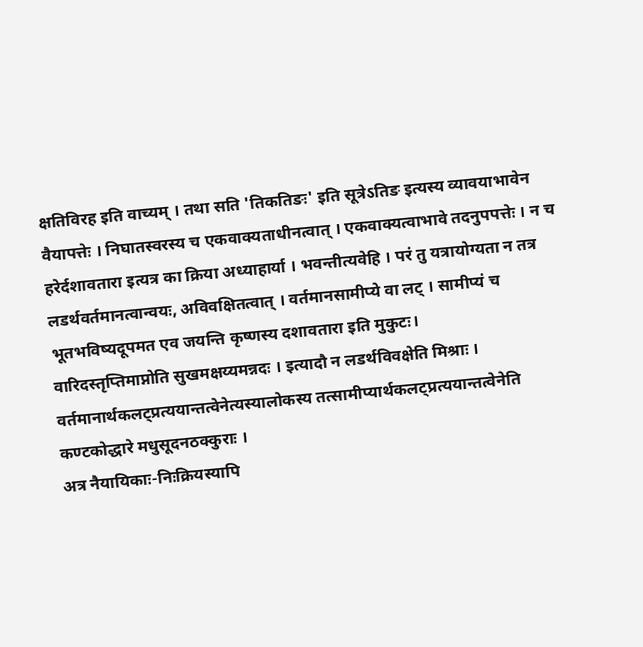क्षतिविरह इति वाच्यम् । तथा सति 'तिकतिङः' इति सूत्रेऽतिङ इत्यस्य व्यावयाभावेन वैयापत्तेः । निघातस्वरस्य च एकवाक्यताधीनत्वात् । एकवाक्यत्वाभावे तदनुपपत्तेः । न च हरेर्दशावतारा इत्यत्र का क्रिया अध्याहार्या । भवन्तीत्यवेहि । परं तु यत्रायोग्यता न तत्र लडर्थवर्तमानत्वान्वयः, अविवक्षितत्वात् । वर्तमानसामीप्ये वा लट् । सामीप्यं च भूतभविष्यदूपमत एव जयन्ति कृष्णस्य दशावतारा इति मुकुटः।
वारिदस्तृप्तिमाप्नोति सुखमक्षय्यमन्नदः । इत्यादौ न लडर्थविवक्षेति मिश्राः । वर्तमानार्थकलट्प्रत्ययान्तत्वेनेत्यस्यालोकस्य तत्सामीप्यार्थकलट्प्रत्ययान्तत्वेनेति कण्टकोद्धारे मधुसूदनठक्कुराः ।
अत्र नैयायिकाः-निःक्रियस्यापि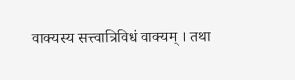वाक्यस्य सत्त्वात्रिविधं वाक्यम् । तथा